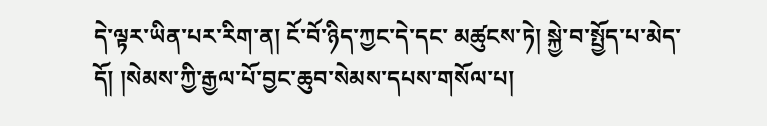དེ་ལྟར་ཡིན་པར་རིག་ན། ངོ་བོ་ཉིད་ཀྱང་དེ་དང་ མཚུངས་ཏེ། སྐྱེ་བ་སྤྱོད་པ་མེད་དོ། །སེམས་ཀྱི་རྒྱལ་པོ་བྱང་ཆུབ་སེམས་དཔས་གསོལ་པ།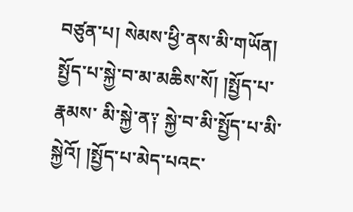བཙུན་པ། སེམས་ཕྱི་ནས་མི་གཡོན། སྤྱོད་པ་སྐྱེ་བ་མ་མཆིས་སོ། །སྤྱོད་པ་རྣམས་ མི་སྐྱེ་ན༑ སྐྱེ་བ་མི་སྤྱོད་པ་མི་སྐྱེའོ། །སྤྱོད་པ་མེད་པའང་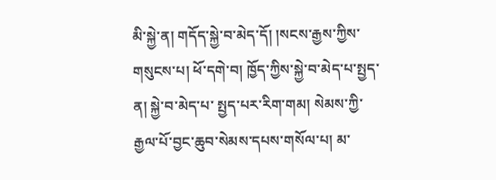མི་སྐྱེ་ན། གདོད་སྐྱེ་བ་མེད་དོ། །སངས་རྒྱས་ཀྱིས་གསུངས་པ། ཕོ་དགེ་བ། ཁྱོད་ཀྱིས་སྐྱེ་བ་མེད་པ་སྤྱད་ན། སྐྱེ་བ་མེད་པ་ སྤྱད་པར་རིག་གམ། སེམས་ཀྱི་རྒྱལ་པོ་བྱང་ཆུབ་སེམས་དཔས་གསོལ་པ། མ་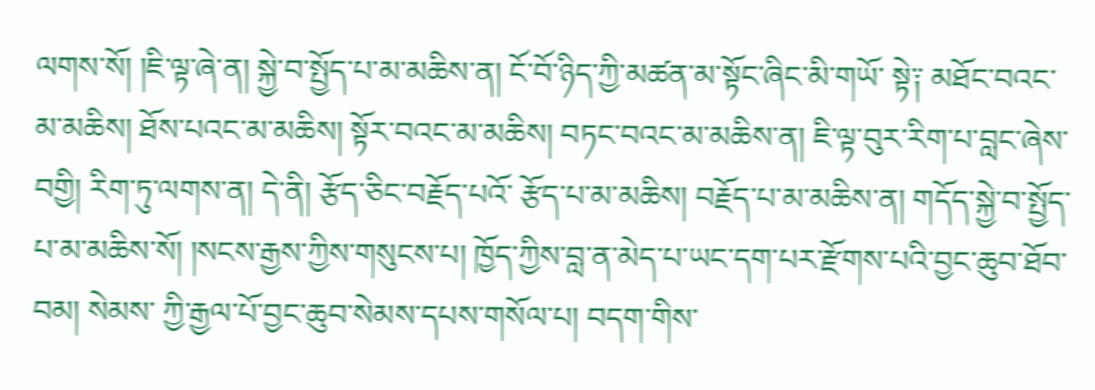ལགས་སོ། །ཇི་ལྟ་ཞེ་ན། སྐྱེ་བ་སྤྱོད་པ་མ་མཆིས་ན། ངོ་བོ་ཉིད་ཀྱི་མཚན་མ་སྟོང་ཞིང་མི་གཡོ་ སྟེ༑ མཐོང་བའང་མ་མཆིས། ཐོས་པའང་མ་མཆིས། སྟོར་བའང་མ་མཆིས། བཏང་བའང་མ་མཆིས་ན། ཇི་ལྟ་བུར་རིག་པ་བླང་ཞེས་བགྱི། རིག་ཏུ་ལགས་ན། དེ་ནི། རྩོད་ཅིང་བརྗོད་པའོ་ རྩོད་པ་མ་མཆིས། བརྗོད་པ་མ་མཆིས་ན། གདོད་སྐྱེ་བ་སྤྱོད་པ་མ་མཆིས་སོ། །སངས་རྒྱས་ཀྱིས་གསུངས་པ། ཁྱོད་ཀྱིས་བླ་ན་མེད་པ་ཡང་དག་པར་རྫོགས་པའི་བྱང་ཆུབ་ཐོབ་བམ། སེམས་ ཀྱི་རྒྱལ་པོ་བྱང་ཆུབ་སེམས་དཔས་གསོལ་པ། བདག་གིས་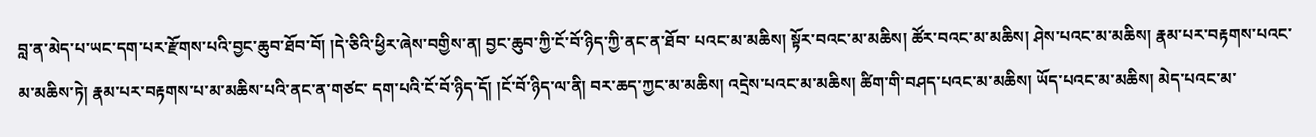བླ་ན་མེད་པ་ཡང་དག་པར་རྫོགས་པའི་བྱང་ཆུབ་ཐོབ་བོ། །དེ་ཅིའི་ཕྱིར་ཞེས་བགྱིས་ན། བྱང་ཆུབ་ཀྱི་ངོ་བོ་ཉིད་ཀྱི་ནང་ན་ཐོབ་ པའང་མ་མཆིས། སྟོར་བའང་མ་མཆིས། ཚོར་བའང་མ་མཆིས། ཤེས་པའང་མ་མཆིས། རྣམ་པར་བརྟགས་པའང་མ་མཆིས་ཏེ། རྣམ་པར་བརྟགས་པ་མ་མཆིས་པའི་ནང་ན་གཙང་ དག་པའི་ངོ་བོ་ཉིད་དོ། །ངོ་བོ་ཉིད་ལ་ནི། བར་ཆད་ཀྱང་མ་མཆིས། འདྲེས་པའང་མ་མཆིས། ཚིག་གི་བཤད་པའང་མ་མཆིས། ཡོད་པའང་མ་མཆིས། མེད་པའང་མ་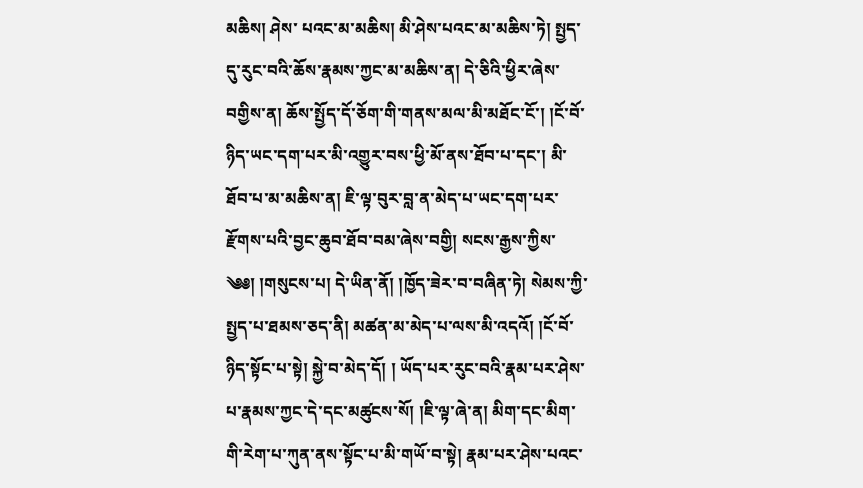མཆིས། ཤེས་ པའང་མ་མཆིས། མི་ཤེས་པའང་མ་མཆིས་ཏེ། སྤྱད་དུ་རུང་བའི་ཆོས་རྣམས་ཀྱང་མ་མཆིས་ན། དེ་ཅིའི་ཕྱིར་ཞེས་བགྱིས་ན། ཆོས་སྤྱོད་དོ་ཅོག་གི་གནས་མལ་མི་མཐོང་ངོ་། །ངོ་བོ་ ཉིད་ཡང་དག་པར་མི་འགྱུར་བས་ཕྱི་མོ་ནས་ཐོབ་པ་དང་། མི་ཐོབ་པ་མ་མཆིས་ན། ཇི་ལྟ་བུར་བླ་ན་མེད་པ་ཡང་དག་པར་རྫོགས་པའི་བྱང་ཆུབ་ཐོབ་བམ་ཞེས་བགྱི། སངས་རྒྱས་ཀྱིས་ ༄༅། །གསུངས་པ། དེ་ཡིན་ནོ། །ཁྱོད་ཟེར་བ་བཞིན་ཏེ། སེམས་ཀྱི་སྤྱད་པ་ཐམས་ཅད་ནི། མཚན་མ་མེད་པ་ལས་མི་འདའོ། །ངོ་བོ་ཉིད་སྟོང་པ་སྟེ། སྐྱེ་བ་མེད་དོ། ། ཡོད་པར་རུང་བའི་རྣམ་པར་ཤེས་པ་རྣམས་ཀྱང་དེ་དང་མཚུངས་སོ། །ཇི་ལྟ་ཞེ་ན། མིག་དང་མིག་གི་རེག་པ་ཀུན་ནས་སྟོང་པ་མི་གཡོ་བ་སྟེ། རྣམ་པར་ཤེས་པའང་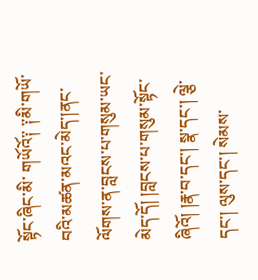སྟོང་ཞིང་མི་ གཡོའོ༑ ༑མི་གཡོ་བའི་མཚན་མའང་མེད་།ནང་ལོགས་ན་བླངས་པ་གསུམ་ཡང་མེད་དོ། །བླངས་པ་གསུམ་སྟོང་ཞིའོ། །རྣ་བ་དང་། སྣ་དང་། ལྕེ་དང་། ལུས་དང་། སེམས་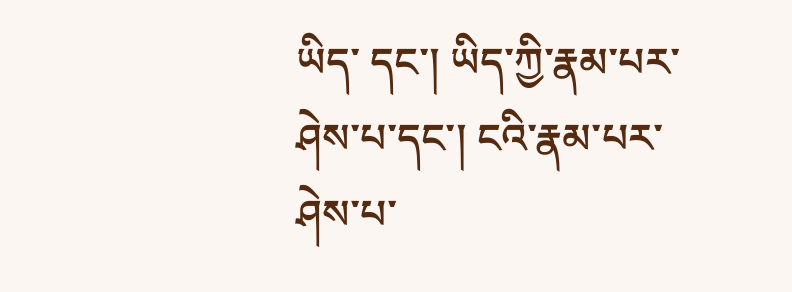ཡིད་ དང་། ཡིད་ཀྱི་རྣམ་པར་ཤེས་པ་དང་། ངའི་རྣམ་པར་ཤེས་པ་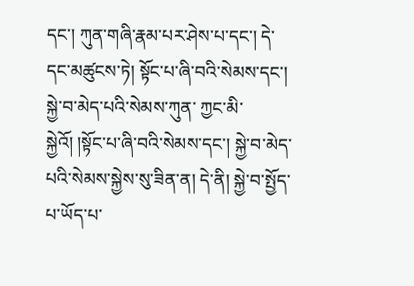དང་། ཀུན་གཞི་རྣམ་པར་ཤེས་པ་དང་། དེ་དང་མཚུངས་ཏེ། སྟོང་པ་ཞི་བའི་སེམས་དང་། སྐྱེ་བ་མེད་པའི་སེམས་ཀུན་ ཀྱང་མི་སྐྱེའོ། །སྟོང་པ་ཞི་བའི་སེམས་དང་། སྐྱེ་བ་མེད་པའི་སེམས་སྐྱེས་སུ་ཟིན་ན། དེ་ནི། སྐྱེ་བ་སྤྱོད་པ་ཡོད་པ་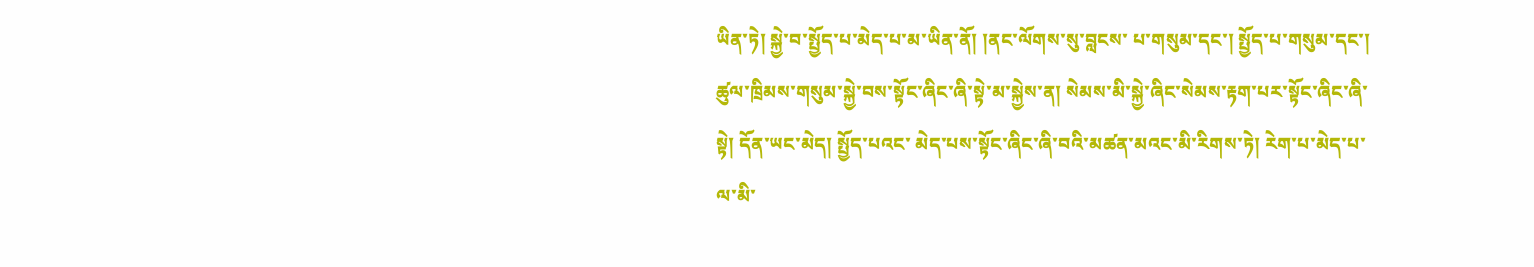ཡིན་ཏེ། སྐྱེ་བ་སྤྱོད་པ་མེད་པ་མ་ཡིན་ནོ། །ནང་ལོགས་སུ་བླངས་ པ་གསུམ་དང་། སྤྱོད་པ་གསུམ་དང་། ཚུལ་ཁྲིམས་གསུམ་སྐྱེ་བས་སྟོང་ཞིང་ཞི་སྟེ་མ་སྐྱེས་ན། སེམས་མི་སྐྱེ་ཞིང་སེམས་རྟག་པར་སྟོང་ཞིང་ཞི་སྟེ། དོན་ཡང་མེད། སྤྱོད་པའང་ མེད་པས་སྟོང་ཞིང་ཞི་བའི་མཚན་མའང་མི་རིགས་ཏེ། རེག་པ་མེད་པ་ལ་མི་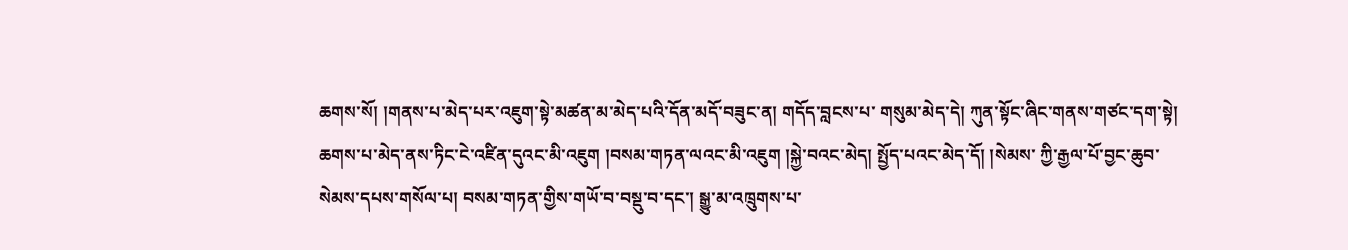ཆགས་སོ། །གནས་པ་མེད་པར་འཇུག་སྟེ་མཚན་མ་མེད་པའི་དོན་མདོ་བཟུང་ན། གདོད་བླངས་པ་ གསུམ་མེད་དེ། ཀུན་སྟོང་ཞིང་གནས་གཙང་དག་སྟེ། ཆགས་པ་མེད་ནས་ཏིང་ངེ་འཛིན་དུའང་མི་འཇུག །བསམ་གཏན་ལའང་མི་འཇུག །སྐྱེ་བའང་མེད། སྤྱོད་པའང་མེད་དོ། །སེམས་ ཀྱི་རྒྱལ་པོ་བྱང་ཆུབ་སེམས་དཔས་གསོལ་པ། བསམ་གཏན་གྱིས་གཡོ་བ་བསྡུ་བ་དང་། སྒྱུ་མ་འཁྲུགས་པ་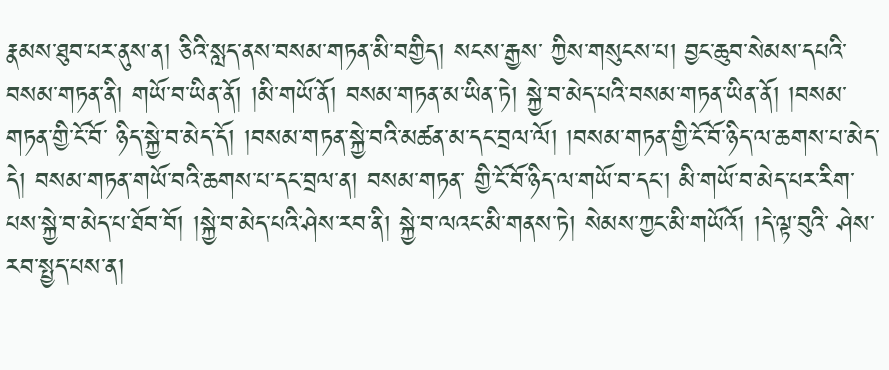རྣམས་ཐུབ་པར་ནུས་ན། ཅིའི་སླད་ནས་བསམ་གཏན་མི་བགྱིད། སངས་རྒྱས་ ཀྱིས་གསུངས་པ། བྱང་ཆུབ་སེམས་དཔའི་བསམ་གཏན་ནི། གཡོ་བ་ཡིན་ནོ། །མི་གཡོ་ནོ། བསམ་གཏན་མ་ཡིན་ཏེ། སྐྱེ་བ་མེད་པའི་བསམ་གཏན་ཡིན་ནོ། །བསམ་གཏན་གྱི་ངོ་བོ་ ཉིད་སྐྱེ་བ་མེད་དོ། །བསམ་གཏན་སྐྱེ་བའི་མཚན་མ་དང་བྲལ་ལོ། །བསམ་གཏན་གྱི་ངོ་བོ་ཉིད་ལ་ཆགས་པ་མེད་དེ། བསམ་གཏན་གཡོ་བའི་ཆགས་པ་དང་བྲལ་ན། བསམ་གཏན་ གྱི་ངོ་བོ་ཉིད་ལ་གཡོ་བ་དང་། མི་གཡོ་བ་མེད་པར་རིག་པས་སྐྱེ་བ་མེད་པ་ཐོབ་བོ། །སྐྱེ་བ་མེད་པའི་ཤེས་རབ་ནི། སྐྱེ་བ་ལའང་མི་གནས་ཏེ། སེམས་ཀྱང་མི་གཡོའོ། །དེ་ལྟ་བུའི་ ཤེས་རབ་སྤྱད་པས་ན།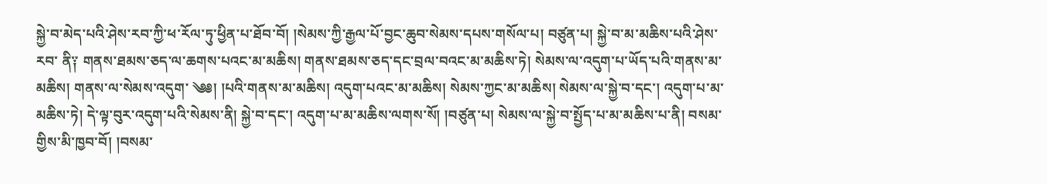སྐྱེ་བ་མེད་པའི་ཤེས་རབ་ཀྱི་ཕ་རོལ་ཏུ་ཕྱིན་པ་ཐོབ་བོ། །སེམས་ཀྱི་རྒྱལ་པོ་བྱང་ཆུབ་སེམས་དཔས་གསོལ་པ། བཙུན་པ། སྐྱེ་བ་མ་མཆིས་པའི་ཤེས་རབ་ ནི༑ གནས་ཐམས་ཅད་ལ་ཆགས་པའང་མ་མཆིས། གནས་ཐམས་ཅད་དང་བྲལ་བའང་མ་མཆིས་ཏེ། སེམས་ལ་འདུག་པ་ཡོད་པའི་གནས་མ་མཆིས། གནས་ལ་སེམས་འདུག་ ༄༅། །པའི་གནས་མ་མཆིས། འདུག་པའང་མ་མཆིས། སེམས་ཀྱང་མ་མཆིས། སེམས་ལ་སྐྱེ་བ་དང་། འདུག་པ་མ་མཆིས་ཏེ། དེ་ལྟ་བུར་འདུག་པའི་སེམས་ནི། སྐྱེ་བ་དང་། འདུག་པ་མ་མཆིས་ལགས་སོ། །བཙུན་པ། སེམས་ལ་སྐྱེ་བ་སྤྱོད་པ་མ་མཆིས་པ་ནི། བསམ་གྱིས་མི་ཁྱབ་བོ། །བསམ་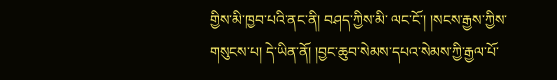གྱིས་མི་ཁྱབ་པའི་ནང་ནི། བཤད་ཀྱིས་མི་ ལང་ངོ་། །སངས་རྒྱས་ཀྱིས་གསུངས་པ། དེ་ཡིན་ནོ། །བྱང་ཆུབ་སེམས་དཔའ་སེམས་ཀྱི་རྒྱལ་པོ་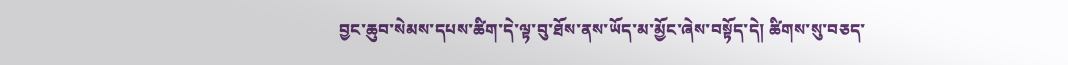བྱང་ཆུབ་སེམས་དཔས་ཚིག་དེ་ལྟ་བུ་ཐོས་ནས་ཡོད་མ་མྱོང་ཞེས་བསྟོད་དེ། ཚིགས་སུ་བཅད་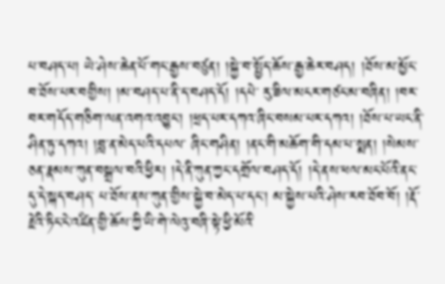པ་བཤད་པ། ཡེ་ཤེས་ཆེན་པོ་གང་རྒྱས་བཙུན། །སྐྱེ་བ་སྤྱོད་ཆོས་རྒྱ་ཆེར་བཤད། །ཐོས་མ་མྱོང་བ་ཐོས་པར་བགྱིས། །མ་བཤད་པ་ནི་ད་བཤད་དོ། །དཔེ་ རུ་ཟིལ་མངར་གཙང་མ་བཞིན། །བར་བར་གདོད་གཅིག་ལན་འགའ་འབྱུང་། །ཕྲད་པར་དཀའ་ཞིང་བསམ་པར་དཀའ། །ཐོས་པ་ཡང་ནི་ཤིན་ཏུ་དཀའ། །བླ་ན་མེད་པའི་དཔལ་ ཞིང་གཤིན། །ནང་གི་མཆོག་གི་དམ་པ་སྨན། །སེམས་ཅན་རྣམས་ཀུན་བསྒྲལ་བའི་ཕྱིར། །དེ་ནི་ཀུན་ཀྱང་དགྲོལ་བཤད་དོ། །དེ་ནས་ཕལ་མང་པོའི་ནང་དུ་དེ་སྐད་བཤད་ པ་ཐོས་ནས་ཀུན་གྱིས་སྐྱེ་བ་མེད་པ་དང་། མ་སྐྱེས་པའི་ཤེས་རབ་ཐོབ་བོ། །རྡོ་རྗེའི་ཏིང་ངེ་འཛིན་གྱི་ཆོས་ཀྱི་ཡི་གེ་ལེའུ་བཞི་སྟེ་ཕྱི་མོའི་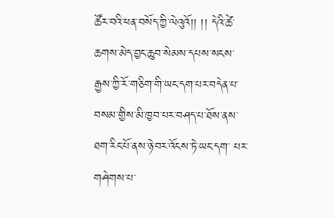ཚོར་བའི་ཕན་བསོད་ཀྱི་ལེའུའོ།། །། དེའི་ཚེ་ཆགས་མེད་བྱང་ཆུབ་སེམས་དཔས་སངས་རྒྱས་ཀྱི་རོ་གཅིག་གི་ཡང་དག་པར་བདེན་པ་བསམ་གྱིས་མི་ཁྱབ་པར་བཤད་པ་ཐོས་ནས་ཐག་རིང་པོ་ནས་ཉེ་བར་འོངས་ཏེ་ཡང་དག་ པར་གཤེགས་པ་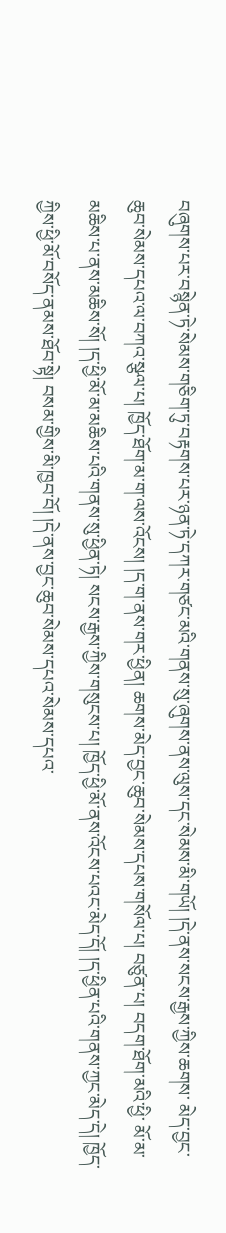བཞུགས་པར་བསྙེན་ཏེ་སེམས་གཅིག་ཏུ་བརྟགས་པར་ཉན་ཏེ་དཀར་གཙང་མའི་གནས་སུ་ཞུགས་ནས་ལུས་དང་སེམས་མི་གཡོ། །དེ་ནས་སངས་རྒྱས་ཀྱིས་ཆགས་ མེད་བྱང་ཆུབ་སེམས་དཔའ་ལ་བཀའ་སྩལ་པ། ཁྱོད་ཐོག་མ་ག་ལས་འོངས། །ད་ག་ནས་གར་ཕྱིན། ཆགས་མེད་བྱང་ཆུབ་སེམས་དཔས་གསོལ་པ། བཙུན་པ། བདག་ཐོག་མའི་ཕྱི་ མོ་མ་མཆིས་པ་ནས་མཆིས་སོ། །ད་ཕྱི་མོ་མ་མཆིས་པའི་གནས་སུ་ཕྱིན་ཏེ། སངས་རྒྱས་ཀྱིས་གསུངས་པ། ཁྱོད་ཕྱི་མོ་ནས་འོངས་པའང་མེད་དོ། །ད་ཕྱིན་པའི་གནས་ཀྱང་མེད་དེ། ཁྱོད་ཀྱིས་ཕྱི་མོ་བསོད་ནམས་ཐོབ་སྟེ། བསམ་གྱིས་མི་ཁྱབ་བོ། །དེ་ནས་བྱང་ཆུབ་སེམས་དཔའ་སེམས་དཔའ་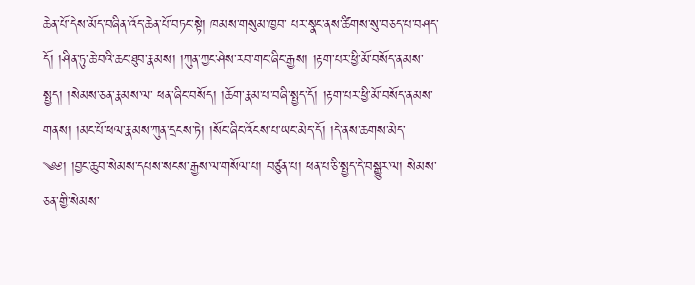ཆེན་པོ་དེས་མོད་བཞིན་འོད་ཆེན་པོ་བཏང་སྟེ། ཁམས་གསུམ་ཁྱབ་ པར་སྣང་ནས་ཚིགས་སུ་བཅད་པ་བཤད་དོ། །ཤིན་ཏུ་ཆེ་བའི་ཆང་ཐུབ་རྣམས། །ཀུན་ཀྱང་ཤེས་རབ་གང་ཞིང་རྒྱས། །རྟག་པར་ཕྱི་མོ་བསོད་ནམས་སྤྱད། །སེམས་ཅན་རྣམས་ལ་ ཕན་ཞིང་བསོད། །ཆོག་རྣམ་པ་བཞི་སྤྱད་དོ། །རྟག་པར་ཕྱི་མོ་བསོད་ནམས་གནས། །མང་པོ་ཕལ་རྣམས་ཀུན་དྲངས་ཏེ། །སོང་ཞིང་འོངས་པ་ཡང་མེད་དོ། །དེ་ནས་ཆགས་མེད་ ༄༅། །བྱང་ཆུབ་སེམས་དཔས་སངས་རྒྱས་ལ་གསོལ་པ། བཙུན་པ། ཕན་པ་ཅི་སྤྱད་དེ་བསྒྱུར་ལ། སེམས་ཅན་གྱི་སེམས་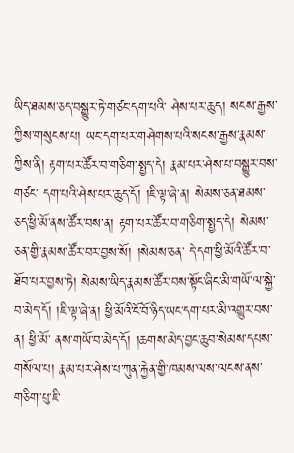ཡིད་ཐམས་ཅད་བསྒྱུར་ཏེ་གཙང་དག་པའི་ ཤེས་པར་ཆུད། སངས་རྒྱས་ཀྱིས་གསུངས་པ། ཡང་དག་པར་གཤེགས་པའི་སངས་རྒྱས་རྣམས་ཀྱིས་ནི། རྟག་པར་ཚོར་བ་གཅིག་སྤྱད་དེ། རྣམ་པར་ཤེས་པ་བསྒྱུར་བས་གཙང་ དག་པའི་ཤེས་པར་ཆུད་དོ། །ཇི་ལྟ་ཞེ་ན། སེམས་ཅན་ཐམས་ཅད་ཕྱི་མོ་ནས་ཚོར་བས་ན། རྟག་པར་ཚོར་བ་གཅིག་སྤྱད་དེ། སེམས་ཅན་གྱི་རྣམས་ཚོར་བར་བྱས་སོ། །སེམས་ཅན་ དེ་དག་ཕྱི་མོའི་ཚོར་བ་ཐོབ་པར་བྱས་ཏེ། སེམས་ཡིད་རྣམས་ཚོར་བས་སྟོང་ཞིང་མི་གཡོ་ལ་སྐྱེ་བ་མེད་དོ། །ཇི་ལྟ་ཞེ་ན། ཕྱི་མོའི་ངོ་བོ་ཉིད་ཡང་དག་པར་མི་འགྱུར་བས་ན། ཕྱི་མོ་ ནས་གཡོ་བ་མེད་དོ། །ཆགས་མེད་བྱང་ཆུབ་སེམས་དཔས་གསོལ་པ། རྣམ་པར་ཤེས་པ་ཀུན་རྐྱེན་གྱི་ཁམས་ལས་ལངས་ནས་གཅིག་པུ་ཇི་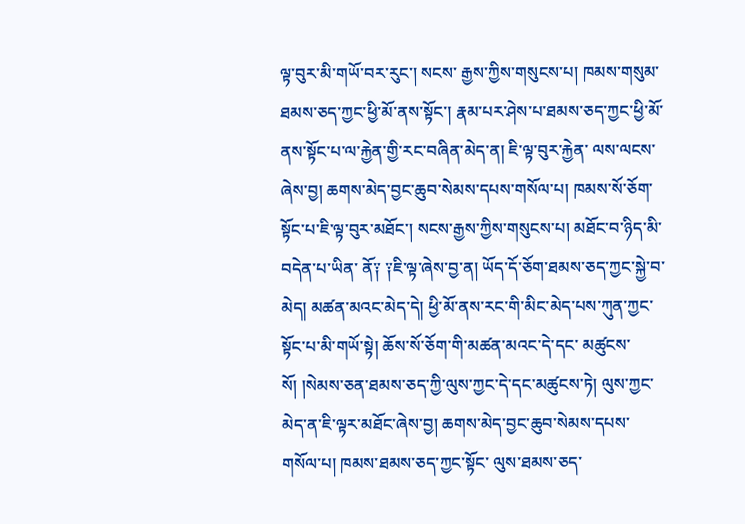ལྟ་བུར་མི་གཡོ་བར་རུང་། སངས་ རྒྱས་ཀྱིས་གསུངས་པ། ཁམས་གསུམ་ཐམས་ཅད་ཀྱང་ཕྱི་མོ་ནས་སྟོང་། རྣམ་པར་ཤེས་པ་ཐམས་ཅད་ཀྱང་ཕྱི་མོ་ནས་སྟོང་པ་ལ་རྐྱེན་གྱི་རང་བཞིན་མེད་ན། ཇི་ལྟ་བུར་རྐྱེན་ ལས་ལངས་ཞེས་བྱ། ཆགས་མེད་བྱང་ཆུབ་སེམས་དཔས་གསོལ་པ། ཁམས་སོ་ཅོག་སྟོང་པ་ཇི་ལྟ་བུར་མཐོང་། སངས་རྒྱས་ཀྱིས་གསུངས་པ། མཐོང་བ་ཉིད་མི་བདེན་པ་ཡིན་ ནོ༑ ༑ཇི་ལྟ་ཞེས་བྱ་ན། ཡོད་དོ་ཅོག་ཐམས་ཅད་ཀྱང་སྐྱེ་བ་མེད། མཚན་མའང་མེད་དེ། ཕྱི་མོ་ནས་རང་གི་མིང་མེད་པས་ཀུན་ཀྱང་སྟོང་པ་མི་གཡོ་སྟེ། ཆོས་སོ་ཅོག་གི་མཚན་མའང་དེ་དང་ མཚུངས་སོ། །སེམས་ཅན་ཐམས་ཅད་ཀྱི་ལུས་ཀྱང་དེ་དང་མཚུངས་ཏེ། ལུས་ཀྱང་མེད་ན་ཇི་ལྟར་མཐོང་ཞེས་བྱ། ཆགས་མེད་བྱང་ཆུབ་སེམས་དཔས་གསོལ་པ། ཁམས་ཐམས་ཅད་ཀྱང་སྟོང་ ལུས་ཐམས་ཅད་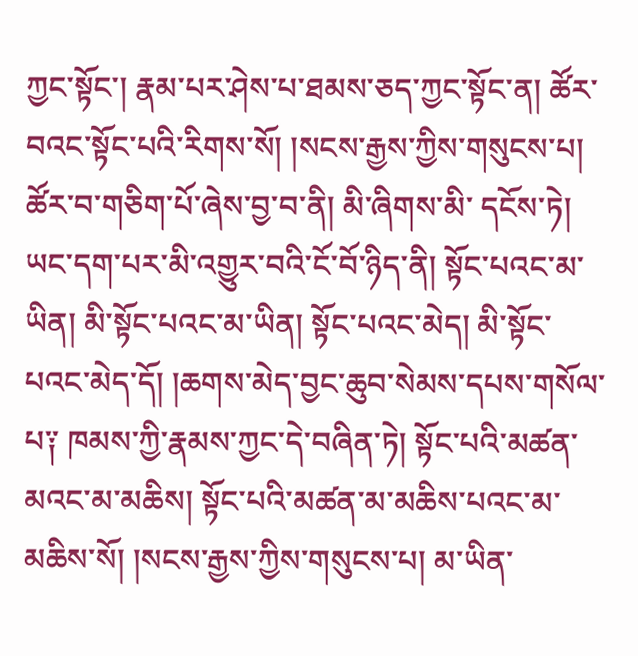ཀྱང་སྟོང་། རྣམ་པར་ཤེས་པ་ཐམས་ཅད་ཀྱང་སྟོང་ན། ཚོར་བའང་སྟོང་པའི་རིགས་སོ། །སངས་རྒྱས་ཀྱིས་གསུངས་པ། ཚོར་བ་གཅིག་པོ་ཞེས་བྱ་བ་ནི། མི་ཞིགས་མི་ དངོས་ཏེ། ཡང་དག་པར་མི་འགྱུར་བའི་ངོ་བོ་ཉིད་ནི། སྟོང་པའང་མ་ཡིན། མི་སྟོང་པའང་མ་ཡིན། སྟོང་པའང་མེད། མི་སྟོང་པའང་མེད་དོ། །ཆགས་མེད་བྱང་ཆུབ་སེམས་དཔས་གསོལ་ པ༑ ཁམས་ཀྱི་རྣམས་ཀྱང་དེ་བཞིན་ཏེ། སྟོང་པའི་མཚན་མའང་མ་མཆིས། སྟོང་པའི་མཚན་མ་མཆིས་པའང་མ་མཆིས་སོ། །སངས་རྒྱས་ཀྱིས་གསུངས་པ། མ་ཡིན་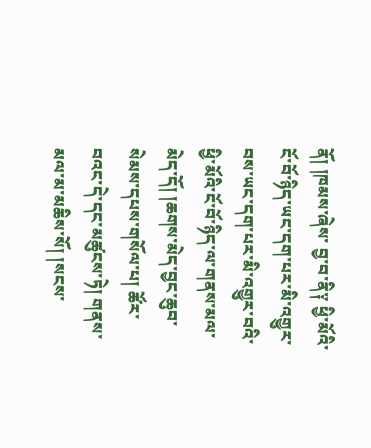ནོ། །ཁམས་ཞེས་ བྱ་བ་ནི༑ ཕྱི་མོའི་ངོ་བོ་ཉིད་ཡང་དག་པར་མི་འགྱུར་བས་ཡང་དག་པར་མི་འགྱུར་བའི་ཕྱི་མོའི་ངོ་བོ་ཉིད་ལ་གནས་མལ་མེད་དོ། །ཆགས་མེད་བྱང་ཆུབ་སེམས་དཔས་གསོལ་པ། ཚོར་བའང་དེ་དང་མཚུངས་ཏེ། གནས་མལ་མ་མཆིས་སོ། །སངས་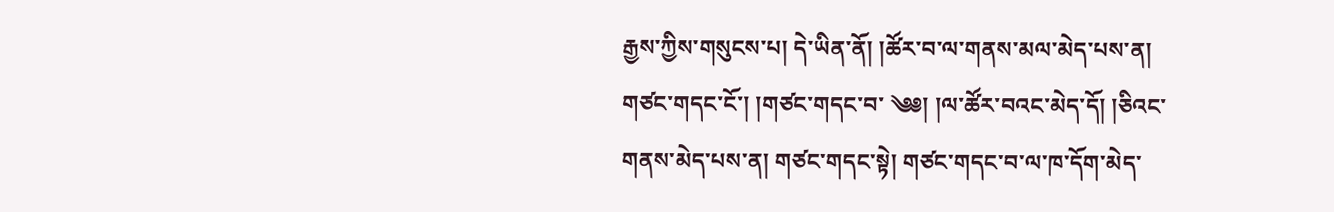རྒྱས་ཀྱིས་གསུངས་པ། དེ་ཡིན་ནོ། །ཚོར་བ་ལ་གནས་མལ་མེད་པས་ན། གཙང་གདང་ངོ་། །གཙང་གདང་བ་ ༄༅། །ལ་ཚོར་བའང་མེད་དོ། །ཅིའང་གནས་མེད་པས་ན། གཙང་གདང་སྟེ། གཙང་གདང་བ་ལ་ཁ་དོག་མེད་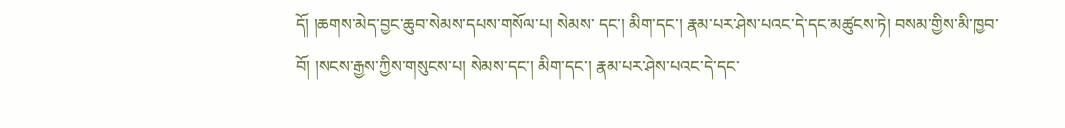དོ། །ཆགས་མེད་བྱང་ཆུབ་སེམས་དཔས་གསོལ་པ། སེམས་ དང་། མིག་དང་། རྣམ་པར་ཤེས་པའང་དེ་དང་མཚུངས་ཏེ། བསམ་གྱིས་མི་ཁྱབ་བོ། །སངས་རྒྱས་ཀྱིས་གསུངས་པ། སེམས་དང་། མིག་དང་། རྣམ་པར་ཤེས་པའང་དེ་དང་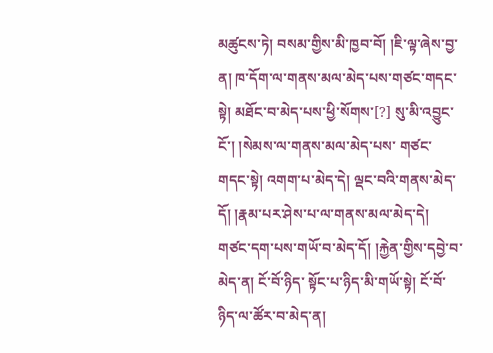མཚུངས་ཏེ། བསམ་གྱིས་མི་ཁྱབ་བོ། །ཇི་ལྟ་ཞེས་བྱ་ན། ཁ་དོག་ལ་གནས་མལ་མེད་པས་གཙང་གདང་སྟེ། མཐོང་བ་མེད་པས་ཕྱི་སོགས་[?] སུ་མི་འབྱུང་ངོ་། །སེམས་ལ་གནས་མལ་མེད་པས་ གཙང་གདང་སྟེ། འགག་པ་མེད་དེ། ལྡང་བའི་གནས་མེད་དོ། །རྣམ་པར་ཤེས་པ་ལ་གནས་མལ་མེད་དེ། གཙང་དག་པས་གཡོ་བ་མེད་དོ། །རྐྱེན་གྱིས་དབྱེ་བ་མེད་ན། ངོ་བོ་ཉིད་ སྟོང་པ་ཉིད་མི་གཡོ་སྟེ། ངོ་བོ་ཉིད་ལ་ཚོར་བ་མེད་ན།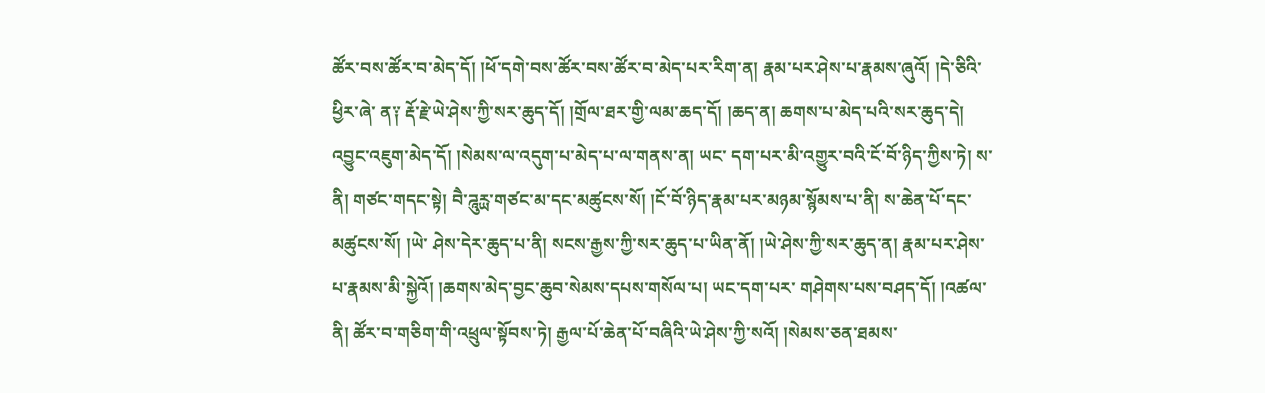ཚོར་བས་ཚོར་བ་མེད་དོ། །ཕོ་དགེ་བས་ཚོར་བས་ཚོར་བ་མེད་པར་རིག་ན། རྣམ་པར་ཤེས་པ་རྣམས་ཞུའོ། །དེ་ཅིའི་ཕྱིར་ཞེ་ ན༑ རྡོ་རྗེ་ཡེ་ཤེས་ཀྱི་སར་ཆུད་དོ། །གྲོལ་ཐར་གྱི་ལམ་ཆད་དོ། །ཆད་ན། ཆགས་པ་མེད་པའི་སར་ཆུད་དེ། འབྱུང་འཇུག་མེད་དོ། །སེམས་ལ་འདུག་པ་མེད་པ་ལ་གནས་ན། ཡང་ དག་པར་མི་འགྱུར་བའི་ངོ་བོ་ཉིད་ཀྱིས་ཏེ། ས་ནི། གཙང་གདང་སྟེ། བཻ་ཌཱུཪྻ་གཙང་མ་དང་མཚུངས་སོ། །ངོ་བོ་ཉིད་རྣམ་པར་མཉམ་སྙོམས་པ་ནི། ས་ཆེན་པོ་དང་མཚུངས་སོ། །ཡེ་ ཤེས་དེར་ཆུད་པ་ནི། སངས་རྒྱས་ཀྱི་སར་ཆུད་པ་ཡིན་ནོ། །ཡེ་ཤེས་ཀྱི་སར་ཆུད་ན། རྣམ་པར་ཤེས་པ་རྣམས་མི་སྐྱེའོ། །ཆགས་མེད་བྱང་ཆུབ་སེམས་དཔས་གསོལ་པ། ཡང་དག་པར་ གཤེགས་པས་བཤད་དོ། །འཚལ་ནི། ཚོར་བ་གཅིག་གི་འཕྲུལ་སྟོབས་ཏེ། རྒྱལ་པོ་ཆེན་པོ་བཞིའི་ཡེ་ཤེས་ཀྱི་སའོ། །སེམས་ཅན་ཐམས་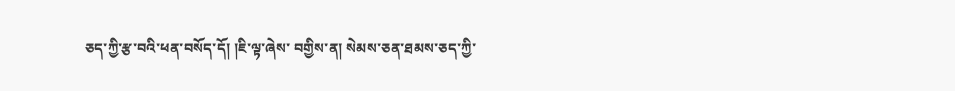ཅད་ཀྱི་རྩ་བའི་ཕན་བསོད་དོ། །ཇི་ལྟ་ཞེས་ བགྱིས་ན། སེམས་ཅན་ཐམས་ཅད་ཀྱི་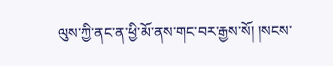ལུས་ཀྱི་ནང་ན་ཕྱི་མོ་ནས་གང་བར་རྒྱས་སོ། །སངས་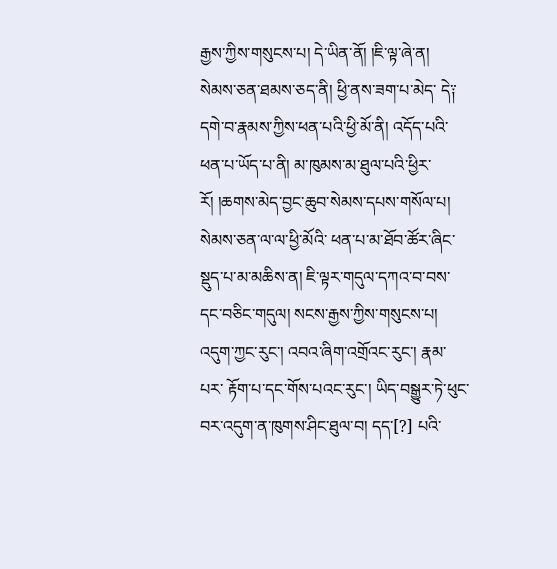རྒྱས་ཀྱིས་གསུངས་པ། དེ་ཡིན་ནོ། །ཇི་ལྟ་ཞེ་ན། སེམས་ཅན་ཐམས་ཅད་ནི། ཕྱི་ནས་ཟག་པ་མེད་ དེ༑ དགེ་བ་རྣམས་ཀྱིས་ཕན་པའི་ཕྱི་མོ་ནི། འདོད་པའི་ཕན་པ་ཡོད་པ་ནི། མ་ཁུམས་མ་ཐུལ་པའི་ཕྱིར་རོ། །ཆགས་མེད་བྱང་ཆུབ་སེམས་དཔས་གསོལ་པ། སེམས་ཅན་ལ་ལ་ཕྱི་མོའི་ ཕན་པ་མ་ཐོབ་ཚོར་ཞིང་སྡུད་པ་མ་མཆིས་ན། ཇི་ལྟར་གདུལ་དཀའ་བ་བས་དང་བཅིང་གདུལ། སངས་རྒྱས་ཀྱིས་གསུངས་པ། འདུག་ཀྱང་རུང་། འབའ་ཞིག་འགྲོའང་རུང་། རྣམ་པར་ རྟོག་པ་དང་གོས་པའང་རུང་། ཡིད་བསྒྱུར་ཏེ་ཕུང་བར་འདུག་ན་ཁུགས་ཤིང་ཐུལ་བ། དད་[?] པའི་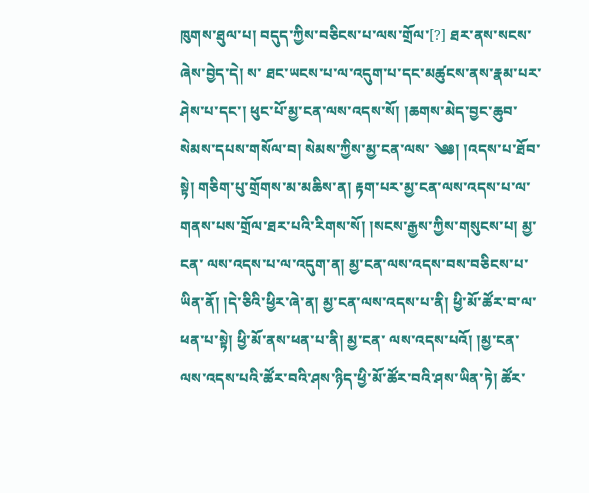ཁུགས་ཐུལ་པ། བདུད་ཀྱིས་བཅིངས་པ་ལས་གྲོལ་[?] ཐར་ནས་སངས་ཞེས་བྱེད་དེ། ས་ ཐང་ཡངས་པ་ལ་འདུག་པ་དང་མཚུངས་ནས་རྣམ་པར་ཤེས་པ་དང་། ཕུང་པོ་མྱ་ངན་ལས་འདས་སོ། །ཆགས་མེད་བྱང་ཆུབ་སེམས་དཔས་གསོལ་བ། སེམས་ཀྱིས་མྱ་ངན་ལས་ ༄༅། །འདས་པ་ཐོབ་སྟེ། གཅིག་པུ་གྲོགས་མ་མཆིས་ན། རྟག་པར་མྱ་ངན་ལས་འདས་པ་ལ་གནས་པས་གྲོལ་ཐར་པའི་རིགས་སོ། །སངས་རྒྱས་ཀྱིས་གསུངས་པ། མྱ་ངན་ ལས་འདས་པ་ལ་འདུག་ན། མྱ་ངན་ལས་འདས་བས་བཅིངས་པ་ཡིན་ནོ། །དེ་ཅིའི་ཕྱིར་ཞེ་ན། མྱ་ངན་ལས་འདས་པ་ནི། ཕྱི་མོ་ཚོར་བ་ལ་ཕན་པ་སྟེ། ཕྱི་མོ་ནས་ཕན་པ་ནི། མྱ་ངན་ ལས་འདས་པའོ། །མྱ་ངན་ལས་འདས་པའི་ཚོར་བའི་ཤས་ཉིད་ཕྱི་མོ་ཚོར་བའི་ཤས་ཡིན་ཏེ། ཚོར་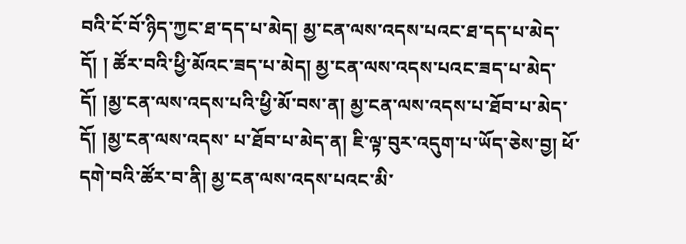བའི་ངོ་བོ་ཉིད་ཀྱང་ཐ་དད་པ་མེད། མྱ་ངན་ལས་འདས་པའང་ཐ་དད་པ་མེད་དོ། ། ཚོར་བའི་ཕྱི་མོའང་ཟད་པ་མེད། མྱ་ངན་ལས་འདས་པའང་ཟད་པ་མེད་དོ། །མྱ་ངན་ལས་འདས་པའི་ཕྱི་མོ་བས་ན། མྱ་ངན་ལས་འདས་པ་ཐོབ་པ་མེད་དོ། །མྱ་ངན་ལས་འདས་ པ་ཐོབ་པ་མེད་ན། ཇི་ལྟ་བུར་འདུག་པ་ཡོད་ཅེས་བྱ། ཕོ་དགེ་བའི་ཚོར་བ་ནི། མྱ་ངན་ལས་འདས་པའང་མི་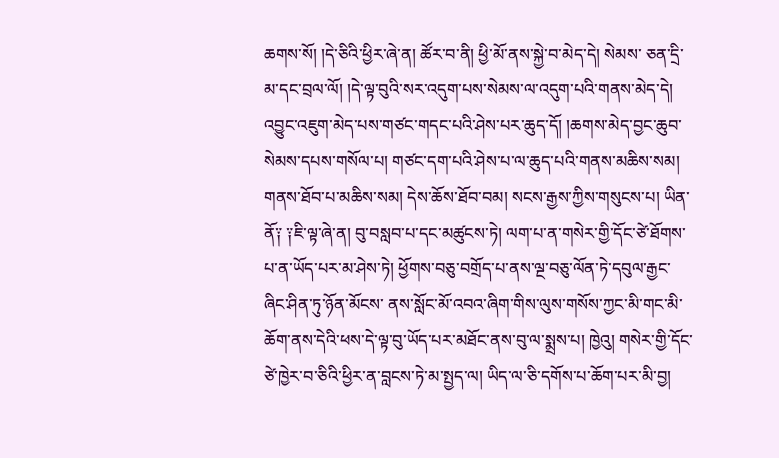ཆགས་སོ། །དེ་ཅིའི་ཕྱིར་ཞེ་ན། ཚོར་བ་ནི། ཕྱི་མོ་ནས་སྐྱེ་བ་མེད་དེ། སེམས་ ཅན་དྲི་མ་དང་བྲལ་ལོ། །དེ་ལྟ་བུའི་སར་འདུག་པས་སེམས་ལ་འདུག་པའི་གནས་མེད་དེ། འབྱུང་འཇུག་མེད་པས་གཙང་གདང་པའི་ཤེས་པར་ཆུད་དོ། །ཆགས་མེད་བྱང་ཆུབ་ སེམས་དཔས་གསོལ་པ། གཙང་དག་པའི་ཤེས་པ་ལ་ཆུད་པའི་གནས་མཆིས་སམ། གནས་ཐོབ་པ་མཆིས་སམ། དེས་ཆོས་ཐོབ་བམ། སངས་རྒྱས་ཀྱིས་གསུངས་པ། ཡིན་ ནོ༑ ༑ཇི་ལྟ་ཞེ་ན། བུ་བསླབ་པ་དང་མཚུངས་ཏེ། ལག་པ་ན་གསེར་གྱི་དོང་ཙེ་ཐོགས་པ་ན་ཡོད་པར་མ་ཤེས་ཏེ། ཕྱོགས་བཅུ་བགྲོད་པ་ནས་ལྔ་བཅུ་ལོན་ཏེ་དབུལ་རྒྱང་ཞིང་ཤིན་ཏུ་ཉོན་མོངས་ ནས་སློང་མོ་འབའ་ཞིག་གིས་ལུས་གསོས་ཀྱང་མི་གང་མི་ཆོག་ནས་དེའི་ཕས་དེ་ལྟ་བུ་ཡོད་པར་མཐོང་ནས་བུ་ལ་སྨྲས་པ། ཁྱེའུ། གསེར་གྱི་དོང་ཙེ་ཁྱེར་བ་ཅིའི་ཕྱིར་ན་བླངས་ཏེ་མ་སྤྱད་ལ། ཡིད་ལ་ཅི་དགོས་པ་ཆོག་པར་མི་བྱ།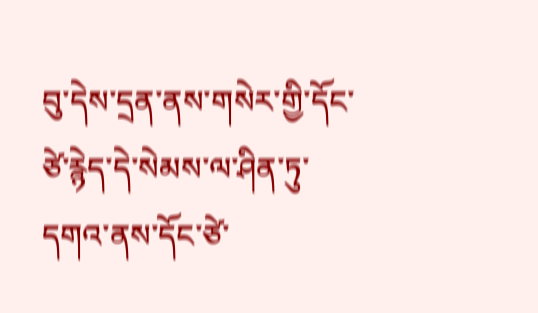བུ་དེས་དྲན་ནས་གསེར་གྱི་དོང་ཙེ་རྙེད་དེ་སེམས་ལ་ཤིན་ཏུ་དགའ་ནས་དོང་ཙེ་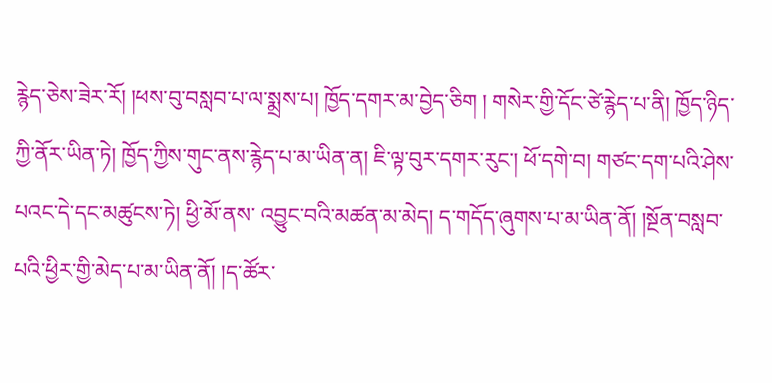རྙེད་ཅེས་ཟེར་རོ། །ཕས་བུ་བསླབ་པ་ལ་སྨྲས་པ། ཁྱོད་དགར་མ་བྱེད་ཅིག ། གསེར་གྱི་དོང་ཙེ་རྙེད་པ་ནི། ཁྱོད་ཉིད་ཀྱི་ནོར་ཡིན་ཏེ། ཁྱོད་ཀྱིས་གུང་ནས་རྙེད་པ་མ་ཡིན་ན། ཇི་ལྟ་བུར་དགར་རུང་། ཕོ་དགེ་བ། གཙང་དག་པའི་ཤེས་པའང་དེ་དང་མཚུངས་ཏེ། ཕྱི་མོ་ནས་ འབྱུང་བའི་མཚན་མ་མེད། ད་གདོད་ཞུགས་པ་མ་ཡིན་ནོ། །སྔོན་བསླབ་པའི་ཕྱིར་གྱི་མེད་པ་མ་ཡིན་ནོ། །ད་ཚོར་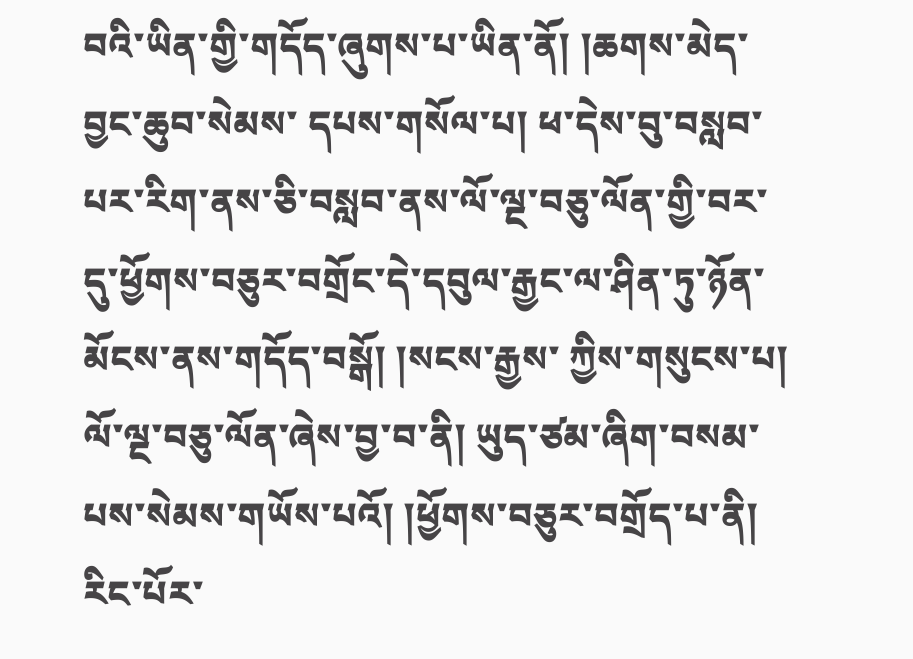བའི་ཡིན་གྱི་གདོད་ཞུགས་པ་ཡིན་ནོ། །ཆགས་མེད་བྱང་ཆུབ་སེམས་ དཔས་གསོལ་པ། ཕ་དེས་བུ་བསླབ་པར་རིག་ནས་ཅི་བསླབ་ནས་ལོ་ལྔ་བཅུ་ལོན་གྱི་བར་དུ་ཕྱོགས་བཅུར་བགྲོང་དེ་དབུལ་རྒྱང་ལ་ཤིན་ཏུ་ཉོན་མོངས་ནས་གདོད་བསྒོ། །སངས་རྒྱས་ ཀྱིས་གསུངས་པ། ལོ་ལྔ་བཅུ་ལོན་ཞེས་བྱ་བ་ནི། ཡུད་ཙམ་ཞིག་བསམ་པས་སེམས་གཡོས་པའོ། །ཕྱོགས་བཅུར་བགྲོད་པ་ནི། རིང་པོར་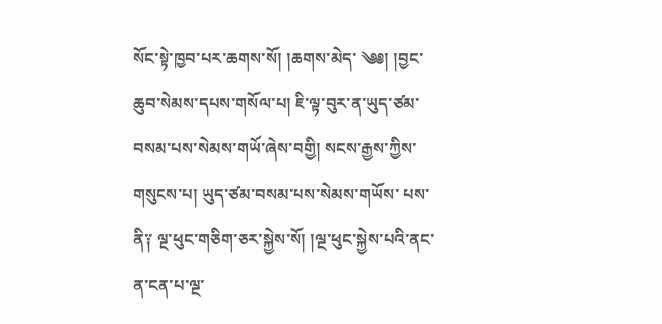སོང་སྟེ་ཁྱབ་པར་ཆགས་སོ། །ཆགས་མེད་ ༄༅། །བྱང་ཆུབ་སེམས་དཔས་གསོལ་པ། ཇི་ལྟ་བུར་ན་ཡུད་ཙམ་བསམ་པས་སེམས་གཡོ་ཞེས་བགྱི། སངས་རྒྱས་ཀྱིས་གསུངས་པ། ཡུད་ཙམ་བསམ་པས་སེམས་གཡོས་ པས་ནི༑ ལྔ་ཕུང་གཅིག་ཅར་སྐྱེས་སོ། །ལྔ་ཕུང་སྐྱེས་པའི་ནང་ན་ངན་པ་ལྔ་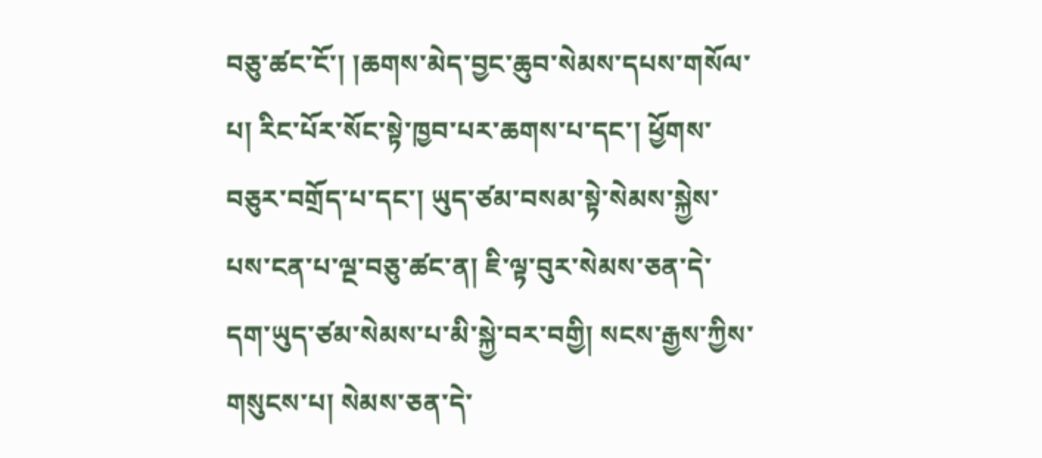བཅུ་ཚང་ངོ་། །ཆགས་མེད་བྱང་ཆུབ་སེམས་དཔས་གསོལ་པ། རིང་པོར་སོང་སྟེ་ཁྱབ་པར་ཆགས་པ་དང་། ཕྱོགས་བཅུར་བགྲོད་པ་དང་། ཡུད་ཙམ་བསམ་སྟེ་སེམས་སྐྱེས་པས་ངན་པ་ལྔ་བཅུ་ཚང་ན། ཇི་ལྟ་བུར་སེམས་ཅན་དེ་དག་ཡུད་ཙམ་སེམས་པ་མི་སྐྱེ་བར་བགྱི། སངས་རྒྱས་ཀྱིས་ གསུངས་པ། སེམས་ཅན་དེ་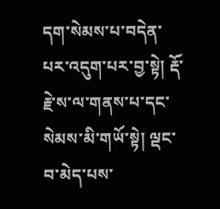དག་སེམས་པ་བདེན་པར་འདུག་པར་བྱ་སྟེ། རྡོ་རྗེ་ས་ལ་གནས་པ་དང་སེམས་མི་གཡོ་སྟེ། ལྡང་བ་མེད་པས་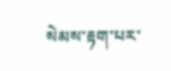སེམས་རྟག་པར་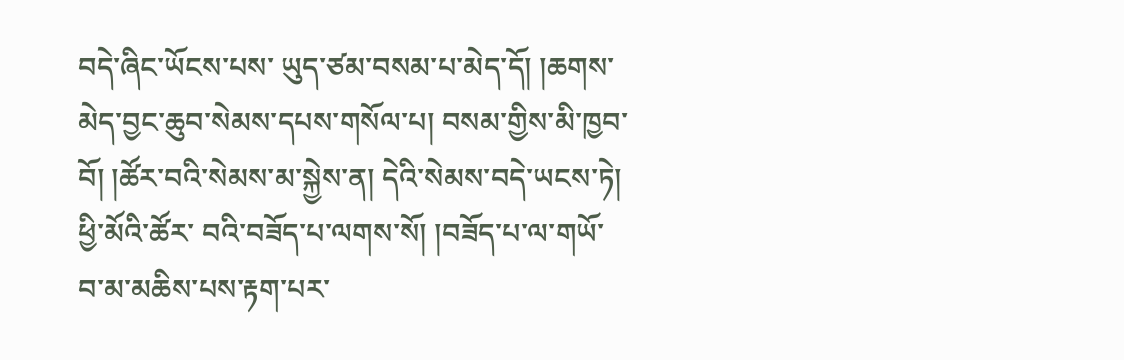བདེ་ཞིང་ཡོངས་པས་ ཡུད་ཙམ་བསམ་པ་མེད་དོ། །ཆགས་མེད་བྱང་ཆུབ་སེམས་དཔས་གསོལ་པ། བསམ་གྱིས་མི་ཁྱབ་བོ། །ཚོར་བའི་སེམས་མ་སྐྱེས་ན། དེའི་སེམས་བདེ་ཡངས་ཏེ། ཕྱི་མོའི་ཚོར་ བའི་བཟོད་པ་ལགས་སོ། །བཟོད་པ་ལ་གཡོ་བ་མ་མཆིས་པས་རྟག་པར་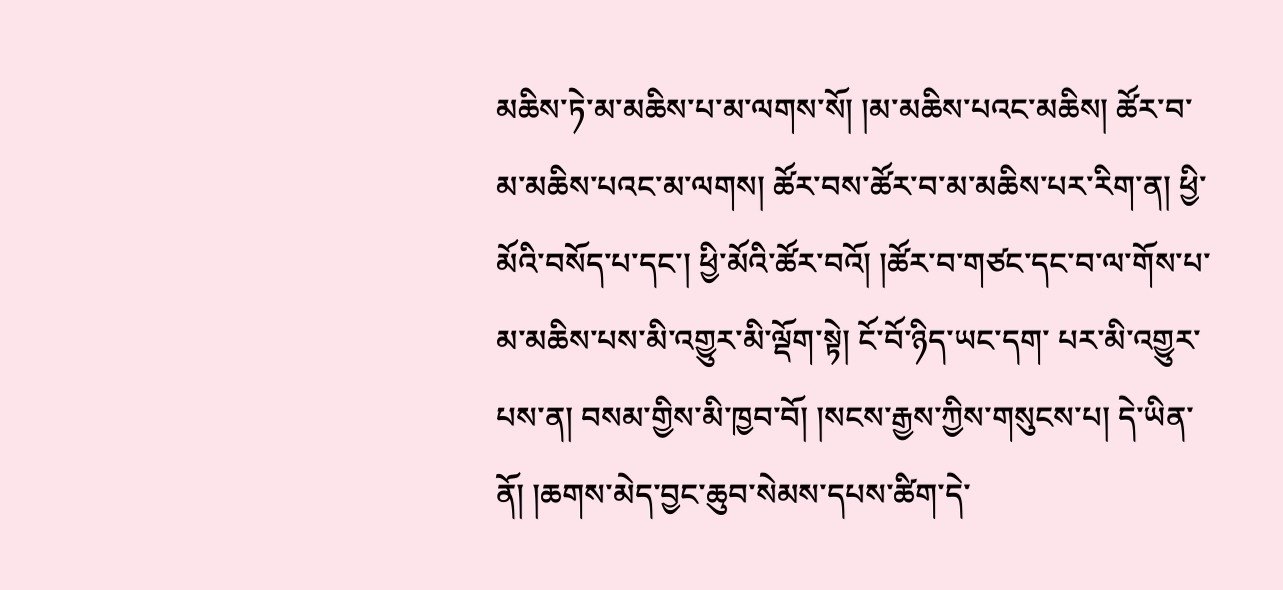མཆིས་ཏེ་མ་མཆིས་པ་མ་ལགས་སོ། །མ་མཆིས་པའང་མཆིས། ཚོར་བ་མ་མཆིས་པའང་མ་ལགས། ཚོར་བས་ཚོར་བ་མ་མཆིས་པར་རིག་ན། ཕྱི་མོའི་བསོད་པ་དང་། ཕྱི་མོའི་ཚོར་བའོ། །ཚོར་བ་གཙང་དང་བ་ལ་གོས་པ་མ་མཆིས་པས་མི་འགྱུར་མི་ལྡོག་སྟེ། ངོ་བོ་ཉིད་ཡང་དག་ པར་མི་འགྱུར་པས་ན། བསམ་གྱིས་མི་ཁྱབ་བོ། །སངས་རྒྱས་ཀྱིས་གསུངས་པ། དེ་ཡིན་ནོ། །ཆགས་མེད་བྱང་ཆུབ་སེམས་དཔས་ཚིག་དེ་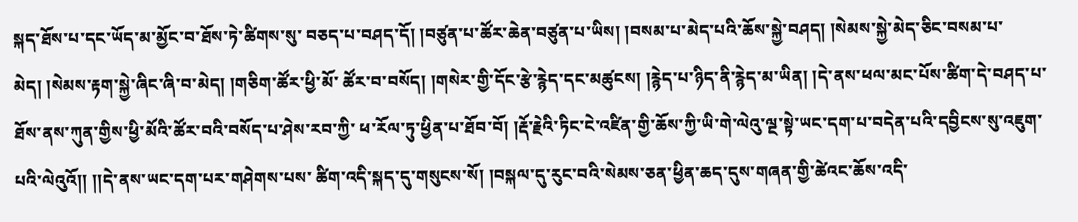སྐད་ཐོས་པ་དང་ཡོད་མ་མྱོང་བ་ཐོས་ཏེ་ཚིགས་སུ་ བཅད་པ་བཤད་དོ། །བཙུན་པ་ཚོར་ཆེན་བཙུན་པ་ཡིས། །བསམ་པ་མེད་པའི་ཆོས་སྐྱེ་བཤད། །སེམས་སྐྱེ་མེད་ཅིང་བསམ་པ་མེད། །སེམས་རྟག་སྐྱེ་ཞིང་ཞི་བ་མེད། །གཅིག་ཚོར་ཕྱི་མོ་ ཚོར་བ་བསོད། །གསེར་གྱི་དོང་རྩེ་རྙེད་དང་མཚུངས། །རྙེད་པ་ཉིད་ནི་རྙེད་མ་ཡིན། །དེ་ནས་ཕལ་མང་པོས་ཚིག་དེ་བཤད་པ་ཐོས་ནས་ཀུན་གྱིས་ཕྱི་མོའི་ཚོར་བའི་བསོད་པ་ཤེས་རབ་ཀྱི་ ཕ་རོལ་ཏུ་ཕྱིན་པ་ཐོབ་བོ། །རྡོ་རྗེའི་ཏིང་ངེ་འཛིན་གྱི་ཆོས་ཀྱི་ཡི་གེ་ལེའུ་ལྔ་སྟེ་ཡང་དག་པ་བདེན་པའི་དབྱིངས་སུ་འཇུག་པའི་ལེའུའོ།། །།དེ་ནས་ཡང་དག་པར་གཤེགས་པས་ ཚིག་འདི་སྐད་དུ་གསུངས་སོ། །བསྐལ་དུ་རུང་བའི་སེམས་ཅན་ཕྱིན་ཆད་དུས་གཞན་གྱི་ཚེའང་ཆོས་འདི་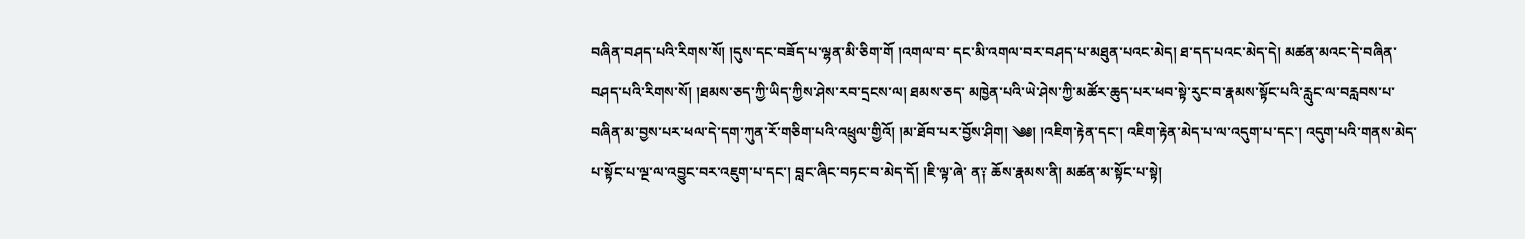བཞིན་བཤད་པའི་རིགས་སོ། །དུས་དང་བཟོད་པ་ལྷན་མི་ཅིག་གོ །འགལ་བ་ དང་མི་འགལ་བར་བཤད་པ་མཐུན་པའང་མེད། ཐ་དད་པའང་མེད་དེ། མཚན་མའང་དེ་བཞིན་བཤད་པའི་རིགས་སོ། །ཐམས་ཅད་ཀྱི་ཡིད་ཀྱིས་ཤེས་རབ་དྲངས་ལ། ཐམས་ཅད་ མཁྱེན་པའི་ཡེ་ཤེས་ཀྱི་མཚོར་ཆུད་པར་ཕབ་སྟེ་རུང་བ་རྣམས་སྟོང་པའི་རླུང་ལ་བརླབས་པ་བཞིན་མ་བྱས་པར་ཕལ་དེ་དག་ཀུན་རོ་གཅིག་པའི་འཕྲུལ་གྱིའོ། །མ་ཐོབ་པར་བྱོས་ཤིག། ༄༅། །འཇིག་རྟེན་དང་། འཇིག་རྟེན་མེད་པ་ལ་འདུག་པ་དང་། འདུག་པའི་གནས་མེད་པ་སྟོང་པ་ལྔ་ལ་འབྱུང་བར་འཇུག་པ་དང་། བླང་ཞིང་བཏང་བ་མེད་དོ། །ཇི་ལྟ་ཞེ་ ན༑ ཆོས་རྣམས་ནི། མཚན་མ་སྟོང་པ་སྟེ།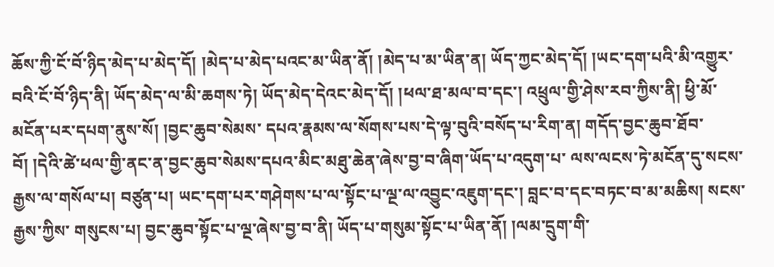ཆོས་ཀྱི་ངོ་བོ་ཉིད་མེད་པ་མེད་དོ། །མེད་པ་མེད་པའང་མ་ཡིན་ནོ། །མེད་པ་མ་ཡིན་ན། ཡོད་ཀྱང་མེད་དོ། །ཡང་དག་པའི་མི་འགྱུར་ བའི་ངོ་བོ་ཉིད་ནི། ཡོད་མེད་ལ་མི་ཆགས་ཏེ། ཡོད་མེད་དེའང་མེད་དོ། །ཕལ་ཐ་མལ་བ་དང་། འཕྲུལ་གྱི་ཤེས་རབ་ཀྱིས་ནི། ཕྱི་མོ་མངོན་པར་དཔག་ནུས་སོ། །བྱང་ཆུབ་སེམས་ དཔའ་རྣམས་ལ་སོགས་པས་དེ་ལྟ་བུའི་བསོད་པ་རིག་ན། གདོད་བྱང་ཆུབ་ཐོབ་བོ། །དེའི་ཚེ་ཕལ་གྱི་ནང་ན་བྱང་ཆུབ་སེམས་དཔའ་མིང་མཐུ་ཆེན་ཞེས་བྱ་བ་ཞིག་ཡོད་པ་འདུག་པ་ ལས་ལངས་ཏེ་མངོན་དུ་སངས་རྒྱས་ལ་གསོལ་པ། བཙུན་པ། ཡང་དག་པར་གཤེགས་པ་ལ་སྟོང་པ་ལྔ་ལ་འབྱུང་འཇུག་དང་། བླང་བ་དང་བཏང་བ་མ་མཆིས། སངས་རྒྱས་ཀྱིས་ གསུངས་པ། བྱང་ཆུབ་སྟོང་པ་ལྔ་ཞེས་བྱ་བ་ནི། ཡོད་པ་གསུམ་སྟོང་པ་ཡིན་ནོ། །ལམ་དྲུག་གི་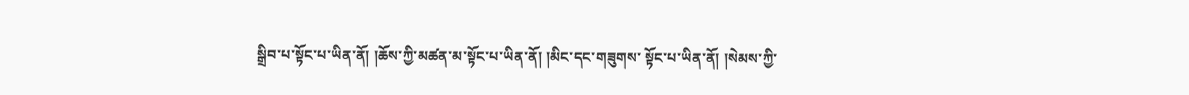སྒྲིབ་པ་སྟོང་པ་ཡིན་ནོ། །ཆོས་ཀྱི་མཚན་མ་སྟོང་པ་ཡིན་ནོ། །མིང་དང་གཟུགས་ སྟོང་པ་ཡིན་ནོ། །སེམས་ཀྱི་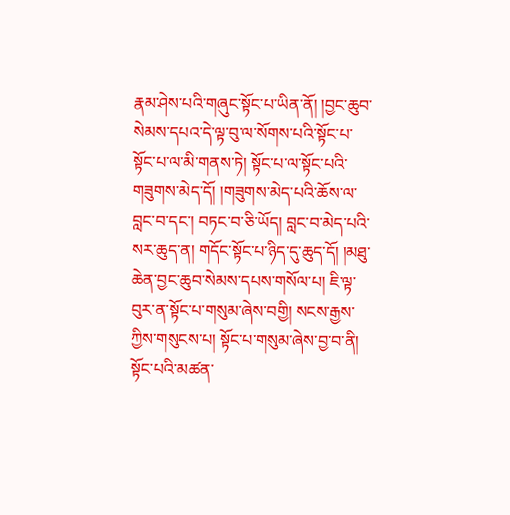རྣམ་ཤེས་པའི་གཞུང་སྟོང་པ་ཡིན་ནོ། །བྱང་ཆུབ་སེམས་དཔའ་དེ་ལྟ་བུ་ལ་སོགས་པའི་སྟོང་པ་སྟོང་པ་ལ་མི་གནས་ཏེ། སྟོང་པ་ལ་སྟོང་པའི་ གཟུགས་མེད་དོ། །གཟུགས་མེད་པའི་ཆོས་ལ་བླང་བ་དང་། བཏང་བ་ཅི་ཡོད། བླང་བ་མེད་པའི་སར་ཆུད་ན། གདོང་སྟོང་པ་ཉིད་དུ་ཆུད་དོ། །མཐུ་ཆེན་བྱང་ཆུབ་སེམས་དཔས་གསོལ་པ། ཇི་ལྟ་ བུར་ན་སྟོང་པ་གསུམ་ཞེས་བགྱི། སངས་རྒྱས་ཀྱིས་གསུངས་པ། སྟོང་པ་གསུམ་ཞེས་བྱ་བ་ནི། སྟོང་པའི་མཚན་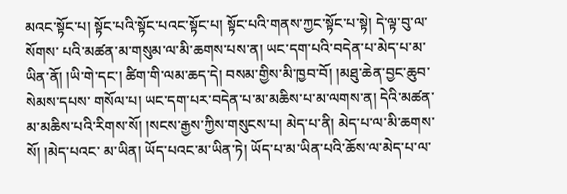མའང་སྟོང་པ། སྟོང་པའི་སྟོང་པའང་སྟོང་པ། སྟོང་པའི་གནས་ཀྱང་སྟོང་པ་སྟེ། དེ་ལྟ་བུ་ལ་སོགས་ པའི་མཚན་མ་གསུམ་ལ་མི་ཆགས་པས་ན། ཡང་དག་པའི་བདེན་པ་མེད་པ་མ་ཡིན་ནོ། །ཡི་གེ་དང་། ཚིག་གི་ལམ་ཆད་དེ། བསམ་གྱིས་མི་ཁྱབ་བོ། །མཐུ་ཆེན་བྱང་ཆུབ་སེམས་དཔས་ གསོལ་པ། ཡང་དག་པར་བདེན་པ་མ་མཆིས་པ་མ་ལགས་ན། དེའི་མཚན་མ་མཆིས་པའི་རིགས་སོ། །སངས་རྒྱས་ཀྱིས་གསུངས་པ། མེད་པ་ནི། མེད་པ་ལ་མི་ཆགས་སོ། །མེད་པའང་ མ་ཡིན། ཡོད་པའང་མ་ཡིན་ཏེ། ཡོད་པ་མ་ཡིན་པའི་ཆོས་ལ་མེད་པ་ལ་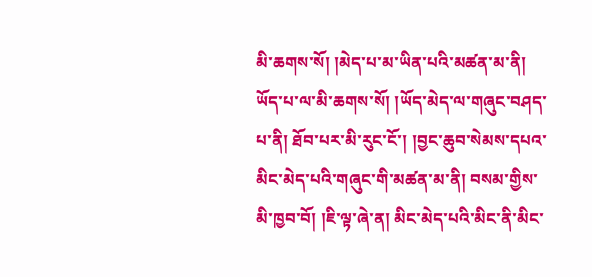མི་ཆགས་སོ། །མེད་པ་མ་ཡིན་པའི་མཚན་མ་ནི། ཡོད་པ་ལ་མི་ཆགས་སོ། །ཡོད་མེད་ལ་གཞུང་བཤད་ པ་ནི། ཐོབ་པར་མི་རུང་ངོ་། །བྱང་ཆུབ་སེམས་དཔའ་མིང་མེད་པའི་གཞུང་གི་མཚན་མ་ནི། བསམ་གྱིས་མི་ཁྱབ་བོ། །ཇི་ལྟ་ཞེ་ན། མིང་མེད་པའི་མིང་ནི་མིང་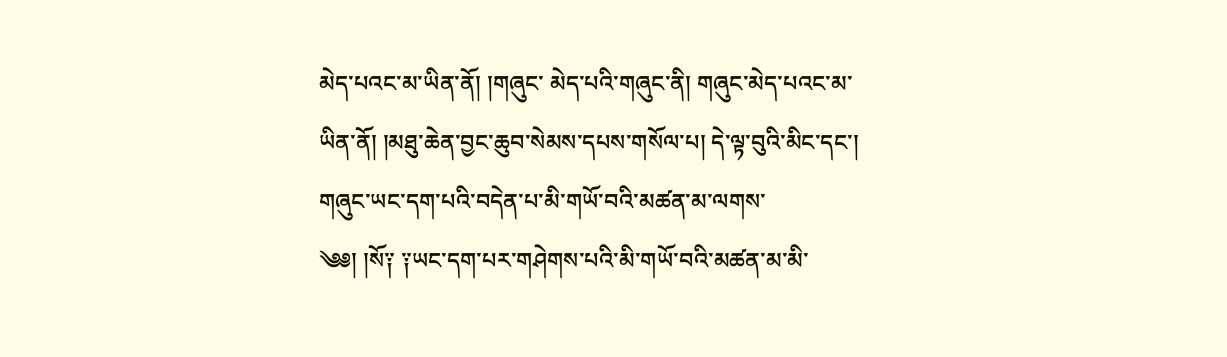མེད་པའང་མ་ཡིན་ནོ། །གཞུང་ མེད་པའི་གཞུང་ནི། གཞུང་མེད་པའང་མ་ཡིན་ནོ། །མཐུ་ཆེན་བྱང་ཆུབ་སེམས་དཔས་གསོལ་པ། དེ་ལྟ་བུའི་མིང་དང་། གཞུང་ཡང་དག་པའི་བདེན་པ་མི་གཡོ་བའི་མཚན་མ་ལགས་ ༄༅། །སོ༑ ༑ཡང་དག་པར་གཤེགས་པའི་མི་གཡོ་བའི་མཚན་མ་མི་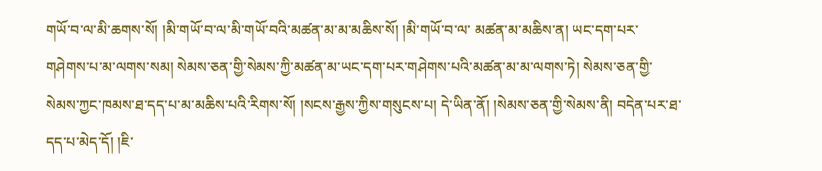གཡོ་བ་ལ་མི་ཆགས་སོ། །མི་གཡོ་བ་ལ་མི་གཡོ་བའི་མཚན་མ་མ་མཆིས་སོ། །མི་གཡོ་བ་ལ་ མཚན་མ་མཆིས་ན། ཡང་དག་པར་གཤེགས་པ་མ་ལགས་སམ། སེམས་ཅན་གྱི་སེམས་ཀྱི་མཚན་མ་ཡང་དག་པར་གཤེགས་པའི་མཚན་མ་མ་ལགས་ཏེ། སེམས་ཅན་གྱི་ སེམས་ཀྱང་ཁམས་ཐ་དད་པ་མ་མཆིས་པའི་རིགས་སོ། །སངས་རྒྱས་ཀྱིས་གསུངས་པ། དེ་ཡིན་ནོ། །སེམས་ཅན་གྱི་སེམས་ནི། བདེན་པར་ཐ་དད་པ་མེད་དོ། །ཇི་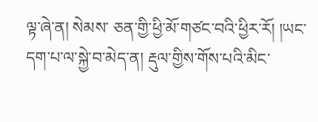ལྟ་ཞེ་ན། སེམས་ ཅན་གྱི་ཕྱི་མོ་གཙང་བའི་ཕྱིར་རོ། །ཡང་དག་པ་ལ་སྐྱེ་བ་མེད་ན། རྡུལ་གྱིས་གོས་པའི་མིང་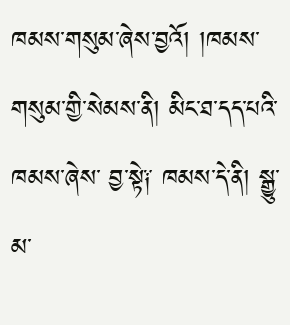ཁམས་གསུམ་ཞེས་བྱའོ། །ཁམས་གསུམ་གྱི་སེམས་ནི། མིང་ཐ་དད་པའི་ཁམས་ཞེས་ བྱ་སྟེ༑ ཁམས་དེ་ནི། སྒྱུ་མ་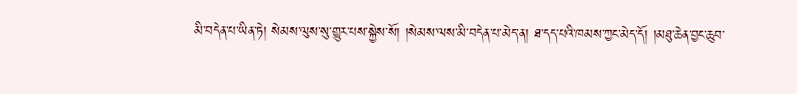མི་བདེན་པ་ཡིན་ཏེ། སེམས་ལུས་སུ་གྱུར་པས་སྐྱེས་སོ། །སེམས་ལས་མི་བདེན་པ་མེད་ན། ཐ་དད་པའི་ཁམས་ཀྱང་མེད་དོ། །མཐུ་ཆེན་བྱང་ཆུབ་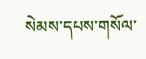སེམས་དཔས་གསོལ་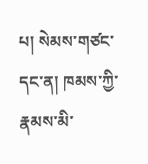པ། སེམས་གཙང་དང་ན། ཁམས་ཀྱི་རྣམས་མི་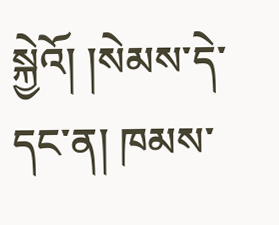སྐྱེའོ། །སེམས་དེ་དང་ན། ཁམས་